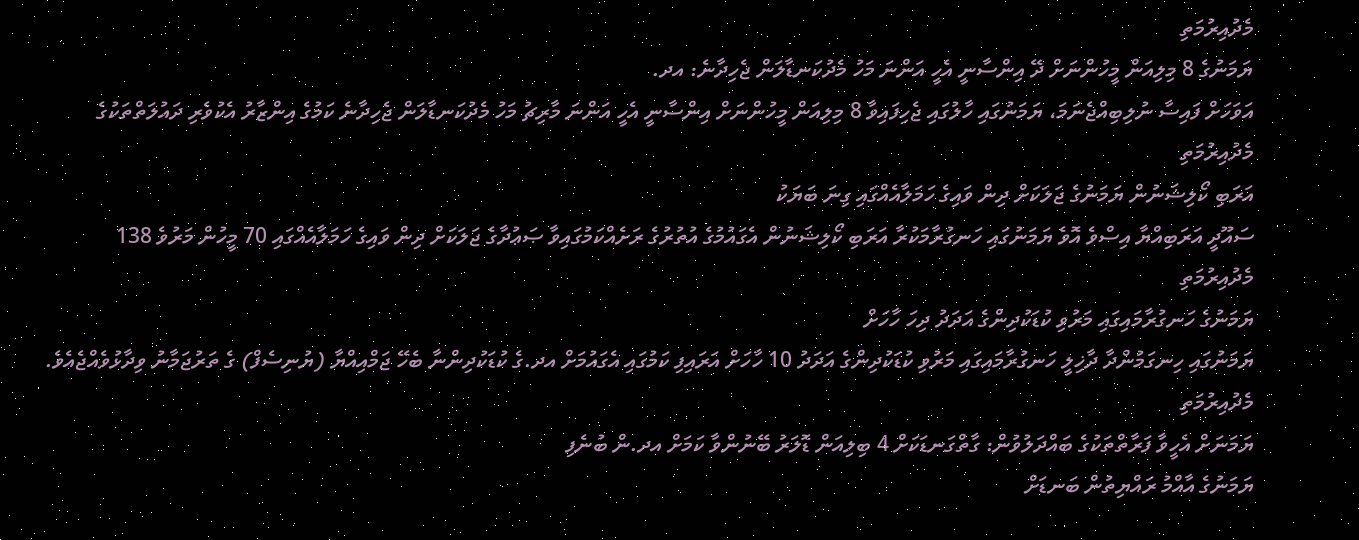މެދުއިރުމަތި
ޔަމަނުގެ 8 މިލިއަން މީހުންނަށް ދޭ އިންސާނީ އެހީ އަންނަ މަހު މެދުކަނޑާލަން ޖެހިދާނެ: އދ.
އަވަހަށް ފައިސާ ނުލިބިއްޖެނަމަ، ޔަމަނުގައި ހާލުގައި ޖެހިފައިވާ 8 މިލިއަން މީހުންނަށް އިންސާނީ އެހީ އަންނަ މާރިޗު މަހު މެދުކަނޑާލަން ޖެހިދާނެ ކަމުގެ އިންޒާރު އެކުވެރި ދައުލަތްތަކުގެ
މެދުއިރުމަތި
އަރަބި ކޯލިޝަނުން ޔަމަނުގެ ޖަލަކަށް ދިން ވައިގެ ހަމަލާއެއްގައި ގިނަ ބަޔަކު
ސައޫދީ އަރަބިއްޔާ އިސްވެ އޮވެ ޔަމަނުގައި ހަނގުރާމަކުރާ އަރަބި ކޯލިޝަނުން އެގައުމުގެ އުތުރުގެ ރަށެއްކަމުގައިވާ ޞަޢުދާގެ ޖަލަކަށް ދިން ވައިގެ ހަމަލާއެއްގައި 70 މީހުން މަރުވެ 138
މެދުއިރުމަތި
ޔަމަނުގެ ހަނގުރާމައިގައި މަރުވި ކުޑަކުދިންގެ އަދަދު ދިހަ ހާހަށް
ޔަމަނުގައި ހިނގަމުންދާ ދާޚިލީ ހަނގުރާމައިގައި މަރުވި ކުޑަކުދިންގެ އަދަދު 10 ހާހަށް އަރައިފި ކަމުގައި އެގައުމަށް އދ.ގެ ކުޑަކުދިންނާ ބެހޭ ޖަމްއިއްޔާ (ޔުނިސެފް) ގެ ތަރުޖަމާނު ވިދާޅުވެއްޖެއެވެ.
މެދުއިރުމަތި
ޔަމަނަށް އެހީވާ ފަރާތްތަކުގެ ބައްދަލުވުން: ގާތްގަނޑަކަށް 4 ބިލިއަން ޑޮލަރު ބޭނުންވާ ކަމަށް އދ.ން ބުނެފި
ޔަމަނުގެ އާއްމު ރައްޔިތުން ބަނޑަށް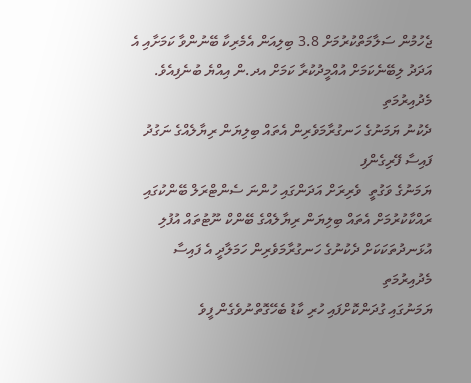ޖެހުމުން ސަލާމަތްކުރުމަށް 3.8 ބިލިއަން އެމެރިކާ ބޭނުންވާ ކަމަށާއި އެ އަދަދު ލިބޭނެކަމަށް އުއްމީދުކުރާ ކަމަށް އދ.ން އިއްޔެ ބުނެފިއެވެ.
މެދުއިރުމަތި
ދެކުނު ޔަމަނުގެ ހަނގުރާމަވެރިން އެތައް ބިލިޔަން ރިޔާލެއްގެ ނަގުދު ފައިސާ ފޭރިގެންފި
ޔަމަނުގެ ވަގުތީ  ވެރިރަށް އަދަންގައި ހުންނަ ސެންޓްރަލް ބޭންކުގައި ރައްކާކުރުމަށް އެތައް ބިލިޔަން ރިޔާލެއްގެ ބޭންކް ނޫޓުތައް އުފުލި އުޅަނދުތަކަކަށް ދެކުނުގެ ހަނގުރާމަވެރިން ހަމަލާދީ އެ ފައިސާ
މެދުއިރުމަތި
ޔަމަނުގައި ގުދަންކޮށްފައި ހުރި ކާޑު ބެހޭގޮތްނުވެގެން ފީވެ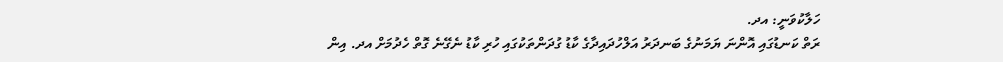ހަލާކުވަނީ: އދ.
ރަތް ކަނޑުގައި އޮންނަ ޔަމަނުގެ ބަނދަރު އަލްހުދައިދާގެ ކާޑު ގުދަންތަކުގައި ހުރި ކާޑު ނެގޭނެ ގޮތް ހެދުމަށް އދ. އިން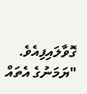ގޮވާލައިފިއެވެ. "ޔަމަނުގެ އެތައް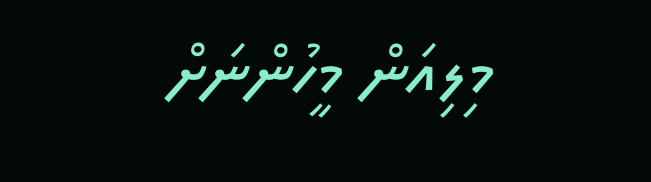މިލިއަން މީހުންނަށް